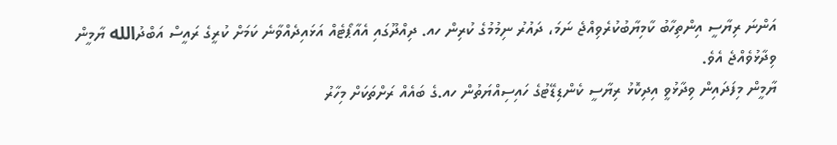އަންނަ ރިޔާސީ އިންތިހާބު ކާމިޔާބުކުރެވިއްޖެ ނަމަ، ދައުރު ނިމުމުގެ ކުރިން ހއ. ދިއްދޫގައި އެއާޕޯޓެއް އަޅައިދެއްވާނެ ކަމަށް ކުރީގެ ރައީސް އަބްދުالله ޔާމީން ވިދާޅުވެއްޖެ އެވެ.
ޔާމީން މިފަދައިން ވިދާޅުވީ އިދިކޮޅު ރިޔާސީ ކެންޑިޑޭޓުގެ ހައިސިއްޔަތުން ހއ.ގެ ބައެއް ރަށްތަކަށް މިހާރު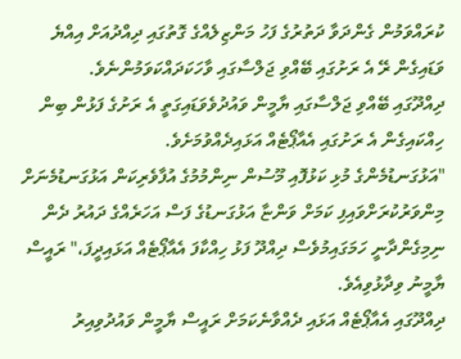ކުރައްވަމުން ގެންދަވާ ދަތުރުގެ ފަހު މަންޒިލެއްގެ ގޮތުގައި ދިއްދުއަށް އިއްޔެ ވަޑައިގެން ރޭ އެ ރަށުގައި ބޭއްވި ޖަލްސާގައި ވާހަކަދައްކަވަމުންނެވެ.
ދިއްދޫގައި ބޭއްވި ޖަލްސާގައި ޔާމީން ވައުދުވެވަޑައިގަތީ އެ ރަށުގެ ފަޅުން ބިން ހިއްކައިގެން އެ ރަށުގައި އެއާޕޯޓެއް އަޅައިދެއްވުމަށެވެ.
"އަޅުގަނޑުމެންގެ މުޅި ކަޅުފޮއި މޫސުން ނިންމުމުގެ އުފާވެރިކަން އަޅުގަނޑުމެނަށް މިންވަރުކުރަށްވައިފި ކަމަށް ވަންޏާ އަޅުގަނޑުގެ ފަސް އަހަރެއްގެ ދައުރު ދެން ނިމިގެންދާނީ ހަމަގައިމުވެސް ދިއްދޫ ފަޅު ހިއްކާފަ އެއާޕޯޓެއް އަޅައިދީފަ،" ރައީސް ޔާމީނު ވިދާޅުވިއެވެ.
ދިއްދޫގައި އެއާޕޯޓެއް އަޅައި ދެއްވާނެކަމަށް ރައީސް ޔާމީން ވައުދުވިއިރު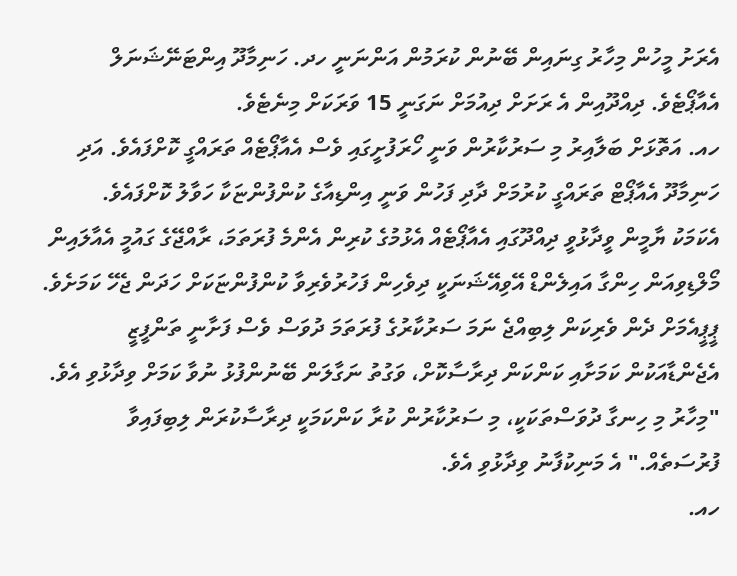އެރަށު މީހުން މިހާރު ގިނައިން ބޭނުން ކުރަމުން އަންނަނީ ހދ. ހަނިމާދޫ އިންޓަނޭޝަނަލް އެއާޕޯޓެވެ. ދިއްދޫއިން އެ ރަށަށް ދިއުމަށް ނަގަނީ 15 ވަރަކަށް މިނެޓެވެ.
ހއ. އަތޮޅަށް ބަލާއިރު މި ސަރުކާރުން ވަނީ ހޯރަފުށީގައި ވެސް އެއާޕޯޓެއް ތަރައްގީ ކޮށްފައެވެ. އަދި ހަނިމާދޫ އެއާޕޯޓް ތަރައްގީ ކުރުމަށް ދާދި ފަހުން ވަނީ އިންޑިއާގެ ކުންފުންޏަކާ ހަވާލު ކޮށްފައެވެ.
އެކަމަކު ޔާމީން ވީދާޅުވީ ދިއްދޫގައި އެއާޕޯޓެއް އެޅުމުގެ ކުރިން އެންމެ ފުރަތަމަ، ރާއްޖޭގެ ގައުމީ އެއާލައިން މޯލްޑިވިއަން ހިންގާ އައިލެންޑް އޭވިއޭޝަނަކީ ދިވެހިން ފަހުރުވެރިވާ ކުންފުންޏަކަށް ހަދަން ޖެހޭ ކަމަށެވެ. ޕީޕީއެމަށް ދެން ވެރިކަން ލިބިއްޖެ ނަމަ ސަރުކާރުގެ ފުރަތަމަ ދުވަސް ވެސް ފަށާނީ ތަންފީޒީ އެޖެންޑާއަކުން ކަމަށާއި ކަންކަން ދިރާސާކޮށް، ވަގުތު ނަގާލަން ބޭނުންފުޅު ނުވާ ކަމަށް ވިދާޅުވި އެވެ.
"މިހާރު މި ހިނގާ ދުވަސްތަކަކީ، މި ސަރުކާރުން ކުރާ ކަންކަމަކީ ދިރާސާކުރަން ލިބިފައިވާ ފުރުސަތެއް." އެ މަނިކުފާނު ވިދާޅުވި އެވެ.
ހއ.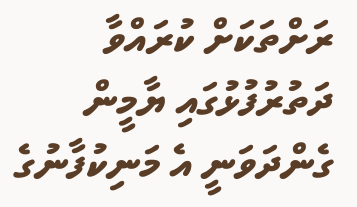ރަށްތަކަށް ކުރައްވާ ދަތުރުފުޅުގައި ޔާމީން ގެންދަވަނީ އެ މަނިކުފާނުގެ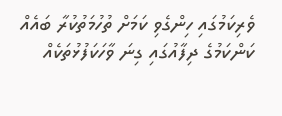ވެރިކަމުގައި ހިންގެވި ކަމަށް ތުހުމަތުކުރާ ބައެއް ކަންކަމުގެ ދިފާއުގައި ގިނަ ވާހަކަފުޅުތަކެއް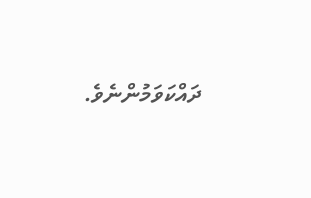ދައްކަވަމުންނެވެ.